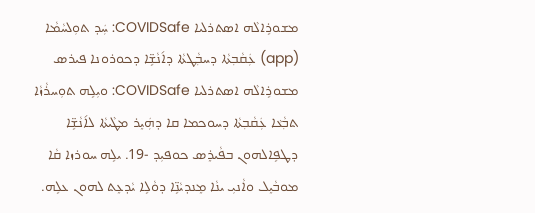ܡܫܘܪܹܐܠܵܗ ܐܣܬܪܠܝܐ COVIDSafe: ܚܲܕ ܬܘܼܠܚܵܡܵܐ (app) ܥܲܩܵܒ݂ܬܵܐ ܕܚܒ݂ܵܛܬܵܐ ܕܐ݇ܢܵܫܹ̈ܐ ܕܟܘܪܘܢܐ ܦܝܪܣ
ܡܫܘܪܹܐܠܵܗ ܐܣܬܪܠܝܐ COVIDSafe: ܘܝܼܠܹܗ ܬܘܼܚܪܵܙܵܐ ܬܒ݂ܵܥܵܐ ܥܲܩܵܒ݂ܬܵܐ ܕܚܘܟܡܐ ܩܐ ܕܗܲܝܸܪ ܡܛܵܝܬܵܐ ܠܐ݇ܢܵܫܹ̈ܐ ܕܛܦܹܐܠܗܘܢ ܒܦܵܝܪܸܣ ܟܘܦܝܼܕ -19. ܝܠܹܗ ܚܘܪܙܐ ܩܵܐ ܡܘܒܵܝܸܠ ܘܐܵܢܝܼ ܝܢܵܐ ܡܸܢܕܝܵܢܹ̈ܐ ܕܘܵܠܹܐ ܝܵܕܥܸܬ ܠܗܘܢ ܥܠܹܗ.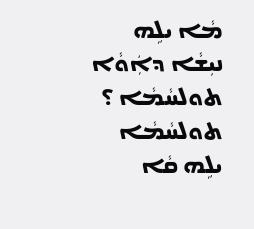ܡܵܐ ܝܠܹܗ ܢܝܼܫܵܐ ܕܐܲܘܵܐ ܬܘܠܚܵܡܵܐ ؟
ܬܘܠܚܵܡܵܐ ܝܠܹܗ ܩܵܐ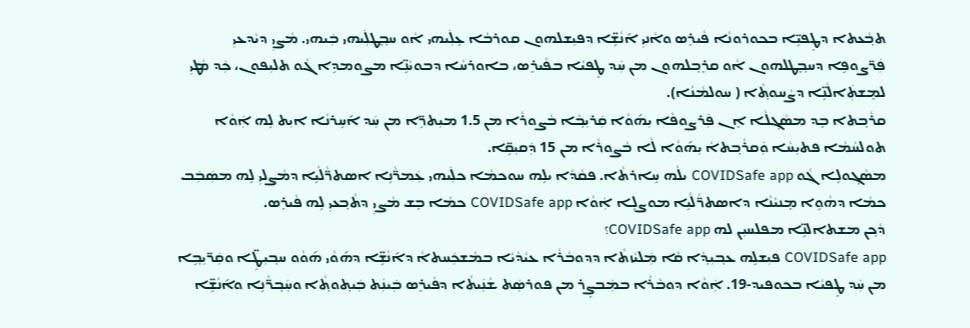ܬܒ݂ܵܥܬܐ ܕܛܸܦܝܹ̈ܐ ܒܟܘܪܘܢܵܐ ܦܵܝܪܸܣ ܘܐܵܢܝܼ ܐ݇ܢܵܫܹ̈ܐ ܕܦܝܼܫܠܗܘܢ ܩܘܪܒܵܐ ܥܸܠܲܝܗܝ ܐܵܘ ܚܒ݂ܸܛܠܲܝܗܝ ܒܲܝܗܝ. ܡܵܨܝܼ ܕܝܵܕܥܝܼ ܦܲܪ̈ܨܘܦܹܐ ܕܚܒ݂ܸܛܠܗܘܢ ܐܵܘ ܩܪܸܒ݂ܠܗܘܢ ܡܢ ܚܲܕ ܛܸܦܝܵܐ ܒܦܵܝܪܸܣ، ܒܐܘܪܚܵܐ ܕܒܘܝܵܢܹ̈ܐ ܡܨܘܡܕܹܐ ܓܵܘ ܬܠܝܼܦܘܢ، ܟܲܕ ܡܵܛܝܼ ܠܡܸܫܬܲܐܠܵܢܹ̈ܐ ܕܨܵܚܘܬ݂ܵܐ ( ܚܘܠܡܵܢܵܐ).
ܩܪܵܒ݂ܬܐ ܒܸܕ ܡܣܵܓ݂ܠܵܐ ܐܸܢ ܦܲܪܨܘܦܵܐ ܝܼܗ݇ܘܵܐ ܩܲܪܝܼܒ݂ܵܐ ܒܵܨܘܪܵܐ ܡܢ 1.5 ܡܝܼܬܪܹ̈ܐ ܡܢ ܚܲܕ ܐ݇ܚܹܪܢܵܐ ܐܝܼܬ ܠܹܗ ܐܲܘܵܐ ܬܘܠܚܵܡܵܐ ܦܬܝܼܚܵܐ ܘܲܩܪܵܒ݂ܬܐܵ ܝܼܗ݇ܘܵܐ ܠܵܐ ܒܵܨܘܪܵܐ ܡܢ 15 ܕܲܩܝܼܩܹ̈ܐ.
ܡܣܵܓ݂ܘܠܹܐ ܓܵܘ COVIDSafe app ܝܠܵܗ ܚܹܐܪܬܵܐ. ܦܩܵܕܵܐ ܝܠܹܗ ܚܘܟܡܵܐ ܟܠܲܝܗܝ ܥܲܡܪ̈ܵܢܹܐ ܐܣܬܪ̈ܵܠܵܝܹܐ ܕܡܵܨܠܝܼ ܠܹܗ ܡܣܲܒܲܒ ܟܡܵܐ ܕܗܵܘܹܐ ܡܸܢܝܵܢܵܐ ܕܐܣܬܪ̈ܵܠܵܝܹܐ ܡܘܨܠܹܐ ܐܲܘܵܐ COVIDSafe app ܟܡܵܐ ܒܸܫ ܡܵܨܝܼ ܕܬܵܒ݂ܥܝܼ ܠܹܗ ܦܵܝܪܸܣ.
ܕܵܟ݂ܢ ܡܫܬܐܠܢܹ̈ܐ ܡܦܠܚܝܼܢ ܠܗ COVIDSafe app؟
COVIDSafe app ܦܝܼܫܠܹܗ ܥܒ݂ܝܼܕ݂ܵܐ ܩܵܐ ܡܲܠܝܵܙܬܵܐ ܕܕܘܒܵܪܵܐ ܥܝܵܕܵܝܵܐ ܒܡܵܫܟܲܚܬܐܵ ܕܐ݇ܢܵܫܹ̈ܐ ܕܗ݇ܘܵܝ ܗ݇ܘܵܘ ܚܒ݂ܝܼܛܹ̈ܐ ܘܩܲܪ̈ܝܼܒ݂ܹܐ ܡܢ ܚܲܕ ܛܸܦܝܵܐ ܒܟܘܦܝܕ-19. ܐܲܘܵܐ ܕܘܒܵܪܵܐ ܒܡܲܒܨܸܪ ܡܢ ܦܘܪܣܲܬ ܫܵܢܲܝܬܵܐ ܕܦܵܝܪܸܣ ܒܲܝܢܲܬ ܒܲܝܬ݂ܘܬ݂ܵܐ ܘܚܲܒ݂ܪ̈ܵܢܹܐ ܘܐ݇ܢܵܫܹ̈ܐ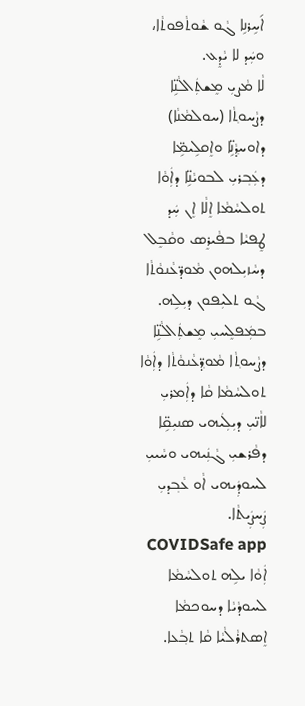ܐ݇ܚܹܪܢܹܐ ܓܵܘ ܫܵܘܬܵܦܘܬܵܐ، ܘܚܲܕ ܠܐ ܝܵܕܸܥ.
ܠܵܐ ܡܵܨܝܼ ܡܸܫܬܲܐܠܵܢܹ̈ܐ ܕܨܵܚܘܬ݂ܵܐ (ܚܘܠܡܵܢܵܐ) ܕܐܘܚܕ݂ܵܢܹ̈ܐ ܘܐܸܩܠܹܝܡܹ̈ܐ ܕܥܲܒ݂ܪܝܼ ܠܒܘܝܵܢܹ̈ܐ ܕܐܲܘܵܐ ܬܘܠܚܵܡܵܐ ܐܸܠܵܐ ܐܸܢ ܚܲܕ ܛܸܦܝܵܐ ܒܦܵܝܪܸܣ ܘܩܵܒܸܠ ܕܚܵܙܝܼܠܗܘܢ ܡܵܘܕ̈ܥܵܢܘܵܬܵܐ ܓܵܘ ܬܠܝܼܦܘܢ ܕܝܼܠܹܗ. ܒܡܲܦܠܸܚܝܼ ܡܸܫܬܲܐܠܵܢܹ̈ܐ ܕܨܵܚܘܬ݂ܵܐ ܡܵܘܕ݂̈ܥܵܢܘܵܬܵܐ ܕܐܲܘܵܐ ܬܘܠܚܵܡܵܐ ܩܵܐ ܕܐܲܡܪܝܼ ܠܐܵܢ̈ܝܼ ܕܝܼܠܲܝܗܝ ܣܢܝܼܩܹ̈ܐ ܕܦܵܪܫܝܼ ܓܵܢܲܝܗܝ ܘܚܵܝܝܼ ܠܚܘܕܲܝܗܝ ܐܵܘ ܥܵܒ݂ܕܝܼ ܨܲܚܨܲܝܬܵܐ.
COVIDSafe app ܐܲܘܵܐ ܝܠܹܗ ܬܘܠܚܵܡܵܐ ܠܚܘܕܵܝܵܐ ܕܚܘܟܡܵܐ ܐܸܣܬܪܵܠܵܝܵܐ ܩܵܐ ܬܒ݂ܵܥܐ.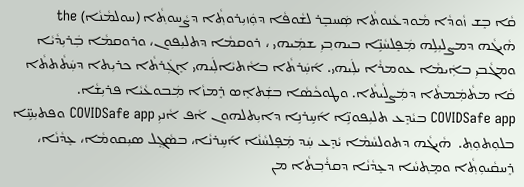ܩܵܐ ܒܸܫ ܙܵܘܕܵܐ ܡܵܘܕܥܵܢܘܬܵܐ ܣܲܚܒܸܪ ܠܫܵܘܦܵܐ ܕܘܲܙܝܼܪܘܬ݂ܵܐ ܕܨܵܚܘܬ݂ܵܐ (ܚܘܠܡܵܢܵܐ) the
ܗܵܝܓܵܗ ܕܡܨܠܝܼܠܹܗ ܡܲܦܸܠܚܵܢܹ̈ܐ ܒܝܗܒ݂ܝܼ ܫܡܲܝܗܝ ، ܪܘܩܡܵܐ ܕܬܠܝܼܦܘܢ، ܘܪܘܩܡܵܐ ܒܲܪܝܼܕܵܝܵܐ ܘܡܓܵܒܝܼ ܒܐܲܝܡܵܐ ܥܘܡܪܵܐ ܝܠܲܝܗܝ. ܐ݇ܚܲܪܬܵܐ ܒܐܵܬܝܵܐܠܲܝܗܝ ܐܸܓܲܪܬܵܐ ܟܪܝܼܬܐ ܕܚܲܬܵܬܬܵܐ ܩܵܐ ܡܬܵܡܲܡܬܵܐ ܕܡܲܨܠܵܝܬܵܐ. ܘܛܘܟܵܣܵܐ ܒܫܲܬܐܸܣ ܪܸܡܙܵܐ ܡܲܒܘܥܵܝܵܐ ܦܪܝܼܫܵܐ.
COVIDSafe app ܒܝܵܕܸܥ ܬܠܝܼܦܘܢܹ̈ܐ ܐ݇ܚܹܪܢܹܐ ܕܐܝܼܬܠܗܘܢ ܐܵܦ ܐܵܢܝܼ COVIDSafe app ܘܦܬܝܼܚܹ̈ܐ ܒܠܘܼܬܘܼܬ݂.  ܗܵܝܓܵܗ ܕܬܘܠܚܵܡܵܐ ܝܵܕܸܥ ܚܲܕ ܡܲܦܸܠܚܵܢܵܐ ܐ݇ܚܹܪܢܵܐ، ܒܣܵܓ݂ܸܠ ܣܝܼܩܘܡܵܐ، ܥܸܕܵܢܵܐ، ܪܸܚܩܵܝܘܼܬ݂ܵܐ ܘܡܸܬ݂ܚܵܐ ܕܥܸܕܵܢܵܐ ܕܩܪܵܒ݂ܬܵܐ ܡܢ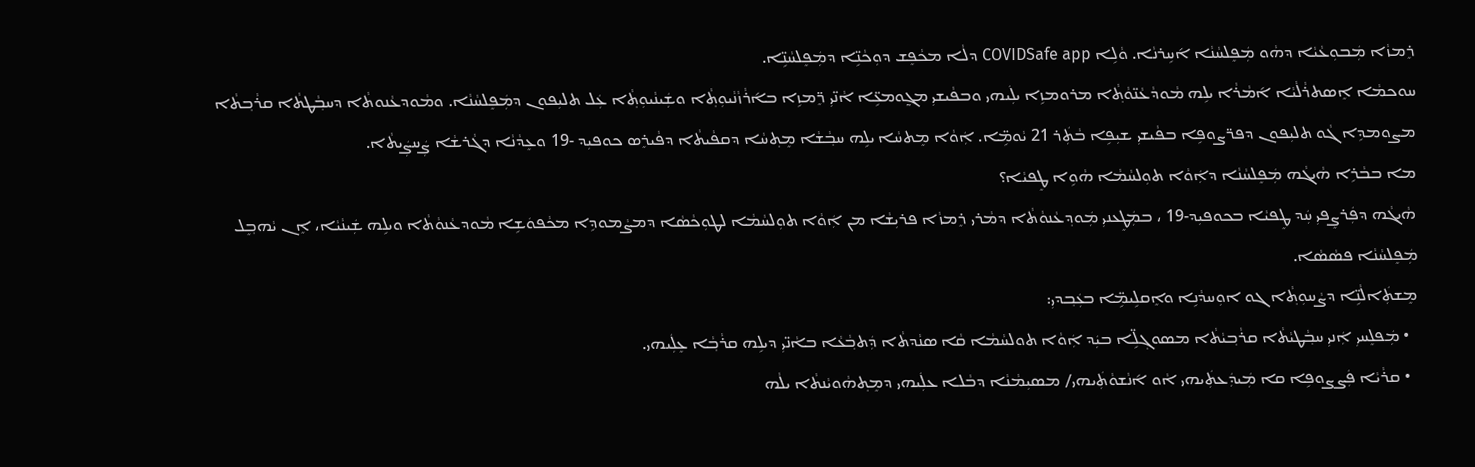ܪܸܡܙܵܐ ܡܲܒܘܼܥܵܝܵܐ ܕܗܵܘ ܡܲܦܸܠܚܵܢܵܐ ܐ݇ܚܹܪܢܵܐ. ܘܵܠܹܐ COVIDSafe app ܕܠܵܐ ܡܟܵܦܸܫ ܕܘܼܟܵܢܹ̈ܐ ܕܡܲܦܸܠܚܵܢܹ̈ܐ.
ܚܘܟܡܵܐ ܐܸܣܬܪܵܠܵܝܵܐ ܐ݇ܡܵܪܵܐ ܝܠܹܗ ܡܵܘܕܵܥܵܢ̈ܘܵܬ݂ܵܐ ܡܪܘܡܙܹܐ ܝܠܲܝܗܝ ܘܒܦܵܝܫܝܼ ܡܓ̰ܘܡܥܹ̈ܐ ܐܵܢ̈ܝܼ ܪܸ̈ܡܙܹܐ ܒܐ݇ܪܵܙܵܢܵܝܘܼܬ݂ܵܐ ܘܫܲܝܢܵܝܘܼܬ݂ܵܐ ܥܲܠ ܬܠܝܼܦܘܢ ܕܡܲܦܸܠܚܵܢܵܐ. ܘܡܵܘܕܥܵܢܘܬܵܐ ܕܚܒ݂ܵܛܬܵܐ ܩܪܵܒ݂ܬܵܐ ܡܨܘܡܕܹܐ ܓܵܘ ܬܠܝܼܦܘܢ ܕܦܪ̈ܨܘܦܹܐ ܒܦܵܝܫܝܼ ܫܝܼܦܹܐ ܒܵܬܲܪ 21 ܝܵܘܡܹ̈ܐ. ܐܲܘܵܐ ܡܸܬܚܵܐ ܝܠܹܗ ܚܒ݂ܵܫܵܐ ܡܸܬ݂ܚܵܐ ܕܩܦܵܝܬܵܐ ܕܦܵܝܪܸܣ ܟܘܦܝܼܕ -19 ܘܥܸܕܵܢܵܐ ܕܓܵܪܫܵܐ ܨܲܚܨܲܝܬܵܐ.
ܡܐ ܒܒܵܪܹܐ ܗܵܝܓܵܗ ܡܲܦܸܠܚܵܢܵܐ ܕܐܲܘܵܐ ܬܘܼܠܚܵܡܵܐ ܗܵܘܹܐ ܛܸܦܝܵܐ؟
ܗܵܝܓܵܗ ܕܦܲܪܨܸܦܝܼ ܚܲܕ ܛܸܦܝܵܐ ܒܟܘܦܝܼܕ-19 ، ܒܡܲܛܸܥܢܝܼ ܡܲܘܕ݂ܥܵܢܘܵܬܵܐ ܕܡܵܪܝ ܪܸܡܙܵܐ ܦܪܝܼܫܵܐ ܡܢ ܐܲܘܵܐ ܬܘܼܠܚܵܡܵܐ ܠܛܘܼܟܵܣܵܐ ܕܡܨܵܡܘܕܹܐ ܡܟܵܦܘܿܫܹܐ ܡܵܘܕܥܵܢܘܵܬܵܐ ܘܝܠܹܗ ܫܲܝܢܵܝܵܐ، ܐܸܢ ܝܵܗܒ݂ܸܠ ܡܲܦܸܠܚܵܢܵܐ ܦܣܵܣܵܐ.
ܡܸܫܬܲܐܠܵܢܹ̈ܐ ܕܨܵܚܘܼܬ݂ܵܐ ܓܘ ܐܘܼܚܕܵܢܹܐ ܘܐܸܩܠܹܝܡܹ̈ܐ ܒܥܲܒ݂ܕܝܼ:
  • ܡܲܦܠܸܚܝܼ ܐܲܢܝܼ ܚܒ݂ܵܛܝܵܬܵܐ ܩܪܵܒ݂ܝܵܬܵܐ ܡܣܘܓ݂ܠܹ̈ܐ ܒܝܲܕ ܐܲܘܵܐ ܬܘܠܚܵܡܵܐ ܩܵܐ ܣܢܵܕܬܵܐ ܕܲܬܒ݂ܵܥܵܐ ܒܐܵܢ̈ܝܼ ܕܝܠܹܗ ܩܪܵܒ݂ܵܐ ܥܸܠܲܝܗܝ.
  • ܩܪܵܝܵܐ ܦܲܨܨܘܦܹܐ ܩܐ ܡܲܝܕܲܥܬܲܝܗܝ ܐܵܘ ܐ݇ܢܵܫܘܵܬܲܝܗܝ/ ܡܣܝܼܡܵܢܵܐ ܕܒܵܠܐ ܥܠܲܝܗܝ ܕܡܸܬ݂ܗܵܘܝܵܢܬܵܐ ܝܠܵܗ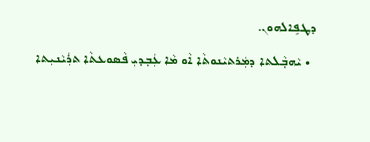ܕܛܦܹܐܠܗܘܢ.
  • ܝܵܗܒ݂ܵܠܬܐ ܕܡܲܪܬܝܵܢܘܬܵܐ ܐܵܘ ܡܵܐ ܥܲܒ݂ܕܝܼ ܦܵܣܘܥܬܵܐ ܬܪܲܝܵܢܝܼܬܐ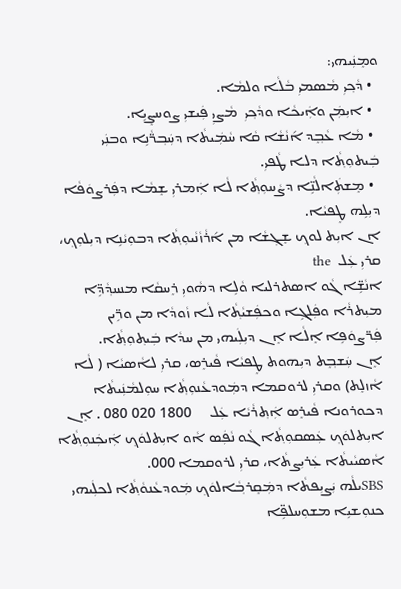ܘܡܸܢܲܝܗܝ:
  • ܕܵܟ݂ܝܼ ܡܵܣܡܝܼ ܒܵܠܵܐ ܘܠܡܵܐ.
  • ܐܝܼܡܲܢ ܘܐܲܝܟܵܐ ܘܕܵܟ݂ܝܼ  ܡܵܨܝܼ ܦܲܝܫܝܼ ܨܘܚܨܸܝܹܐ.
  • ܡܵܐ ܥܵܒ݂ܸܕ ܐ݇ܢܵܫܵܐ ܩܵܐ ܚܵܡܲܝܬܵܐ ܕܚܲܒ݂ܪ̈ܵܢܹܐ ܘܒܢܲܝ ܒܲܝܬܘܼܬ݂ܵܐ ܕܠܐ ܛܵܦܝܼ.
  • ܡܸܫܬܲܐܠܵܢܹ̈ܐ ܕܨܵܚܘܼܬ݂ܵܐ ܠܵܐ ܐܲܡܪܝܼ ܫܸܡܵܐ ܕܦܲܪܨܘܿܦܵܐ ܕܝܼܠܹܗ ܛܸܦܝܵܐ.
ܐܢ ܐܝܼܬ ܠܘܟ݂ ܫܸܓ݂ܫܵܐ ܡܢ ܐ݇ܪܵܙܵܢܵܝܘܼܬ݂ܵܐ ܕܒܘܼܝܵܢܹܐ ܕܝܼܠܘܼܟ݂، ܩܪܝܼ ܥܲܠ  the
ܐܢܵܫܹ̈ܐ ܓܵܘ ܐܣܬܪܠܝܐ ܘܵܠܹܐ ܕܗܵܘܝܼ ܪܸܚܩܵܐ ܡܢܚܕ݂ܵܕܹ̈ܐ ܡܝܼܬܪܵܐ ܘܦܲܠܓܹܐ ܘܟܦܲܫܝܵܬ݂ܵܐ ܠܵܐ ܙܵܘܕܵܐ ܡܢ ܘܪܹ̈ܝܢ ܦܲܪ̈ܨܘܿܦܹܐ ܐܸܠܵܐ ܐܸܢ ܕܝܼܠܲܝܗܝ ܡܢ ܚܕܵܐ ܒܲܝܬ݂ܘܼܬ݂ܵܐ.
ܐܸܢ ܚܲܫܒ݂ܸܬ ܕܝܼܗܘܬ ܛܸܦܝܵܐ ܦܵܝܪܸܣ، ܩܪܝܼ ܠܐܵܣܝܵܐ ( ܠܵܐ ܐܵܙܠܸܬ) ܘܩܪܝܼ ܠܪܘܩܡܐ ܕܡܲܘܕܥܵܢܘܼܬ݂ܵܐ ܚܘܼܠܡܵܢܲܝܬܵܐ ܕܟܘܪܘܢܐ ܦܵܝܪܸܣ ܐܲܬ݂ܪܵܝܵܐ ܥܲܠ     1800 020 080 . ܐܸܢ ܐܝܼܬܠܘܿܟ݂ ܥܲܣܩܘܼܬ݂ܵܐ ܓܵܘ ܢܵܦܲܣ ܐܵܘ ܐܝܼܬܠܘܿܟ݂ ܐܲܝܟܲܢܘܼܬ݂ܵܐ ܐܵܣܝܵܝܬܵܐ ܥܲܪܝܼܨܬܵܐ، ܩܪܝܼ ܠܪܘܩܡܐ 000.
SBSܝܠܵܗ ܝܲܨܝܼܦܬܵܐ ܕܡܲܩܸܪܒ݂ܵܐܠܘܿܟ݂ ܡܲܘܕܥܵܢܘܵܬ݂ܵܐ ܠܟܠܲܝܗܝ ܟܢܘܼܫܝܹܐ ܡܫܘܼܚܠܦܹ̈ܐ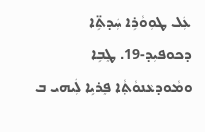ܥܲܠ ܛܘܼܘܵܪܹܐ ܚܲܕܬܹ̈ܐ ܕܟܘܦܝܼܕ-19. ܛܸܒܹܐ ܘܡܵܘܕܥܵܢܘܵܬ݂ܵܐ ܦܸܪܝܹܐ ܠܲܝܗܝ ܒ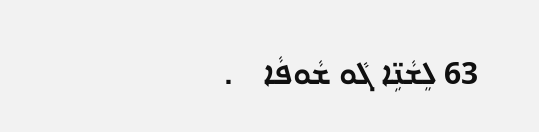63 ܠܸܫܵܢܹ̈ܐ ܓܵܘ ܫܵܘܦܵܐ    .